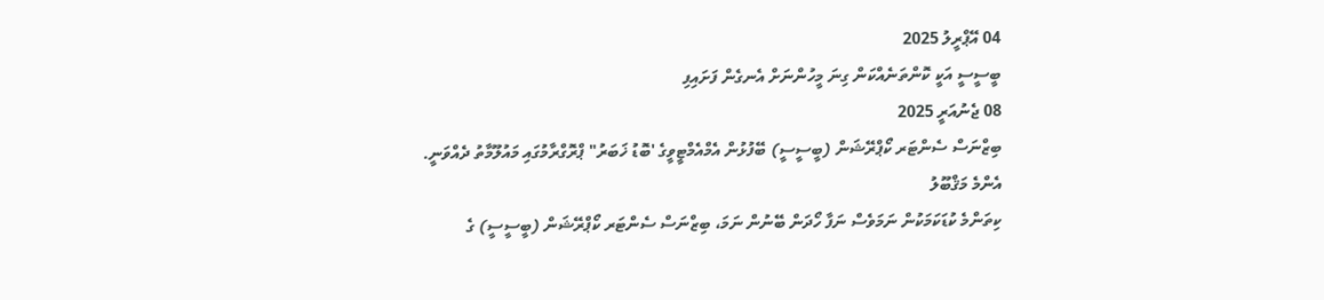04 އޭޕްރީލު 2025
ބީސީސީ އަކީ ކޮންތަނެއްކަން ގިނަ މީހުންނަށް އެނގެން ފަށައިފި
08 ޖެނުއަރީ 2025
ބިޒްނަސް ސެންޓަރ ކޯޕްރޭޝަން (ބީސީސީ) ބޭފުޅުން އެމްއެމްޓީވީގެ 'ބޮޑު ޚަބަރު" ޕްރޮގްރާމުގައި މައުލޫމާތު ދެއްވަނީ.
އެންމެ މަޤްބޫލު
ކިތަންމެ ކުޑަކަމަކުން ނަމަވެސް ނަފާ ހޯދަން ބޭނުން ނަމަ، ބިޒްނަސް ސެންޓަރ ކޯޕްރޭޝަން (ބީސީސީ) ގެ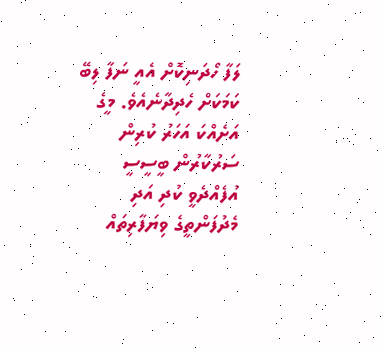ލަފާ ހޯދަނިކޮށް އެއީ ނަފާ ލިބޭ ކަމަކަށް ހެދިދާނެއެވެ. މީގެ އަށެއްކަ އަހަރު ކުރިން ސަރުކާރުން ބީސީސީ އުފެއްދެވީ ކުދި އަދި މެދުފަންތީގެ ވިޔަފާރިތައް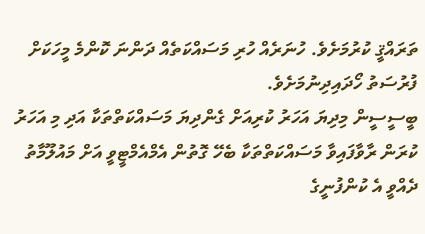ތަރައްޤީ ކުރުމަށެވެ. ހުނަރެއް ހުރި މަސައްކަތެއް ދަންނަ ކޮންމެ މީހަކަށް ފުރުސަތު ހޯދައިދިނުމަށެވެ.
ބީސީސީން މިދިޔަ އަހަރު ކުރިއަށް ގެންދިޔަ މަސައްކަތްތަކާ އަދި މި އަހަރު ކުރަން ރާވާފައިވާ މަސައްކަތްތަކާ ބެހޭ ގޮތުން އެމްއެމްޓީވީ އަށް މައުލޫމާތު ދެއްވީ އެ ކުންފުނީގެ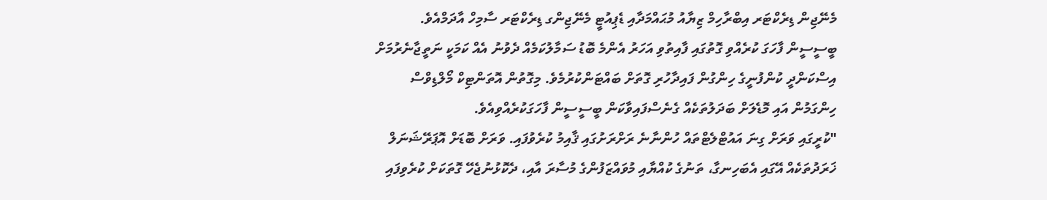މެނޭޖިން ޑިރެކްޓަރ އިބްރާހިމް ޒިޔާއު މުޙައްމަދާއި ޑެޕިއުޓީ މެނޭޖިންގ ޑިރެކްޓަރ ސާމިހް އާދަމްއެވެ.
ބީސީސީން ފާހަގަ ކުރެއްވި ގޮތުގައި ފާއިތުވި އަހަރު އެންމެ ބޮޑު ސަމާލުކަމެއް ދެވުނު އެއް ކަމަކީ ނަތީޖާނެރުމަށް އިސްކަންދީ ކުންފުނީގެ ހިންގުން ފައިދާހުރި ގޮތަށް ބައްޓަންކުރުމެވެ. މިގޮތުން އޮތަންޓިކް މޯލްޑިވްސް ހިންގަމުން އައި މޮޑެލަށް ބަދަލުތަކެއް ގެނެސްފައިވާކަން ބީސީސީން ފާހަގަކުރެއްވިއެވެ.
"ކުރީގައި ވަރަށް ގިނަ އައުޓްލެޓްތައް ހުންނާނެ ރަށްރަށުގައި ޤާއިމު ކުރެވުފައި. ވަރަށް ބޮޑަށް އޮޕަރޭޝަނަލް ޚަރަދުތަކެއް އޭގައި އެބަހިނގާ، ތަނުގެ ކުއްޔާއި މުވައްޒަފުންގެ މުސާރަ އާއި، ދެކޮޅުނުޖެހޭ ގޮތަކަށް ކުރެވިފައި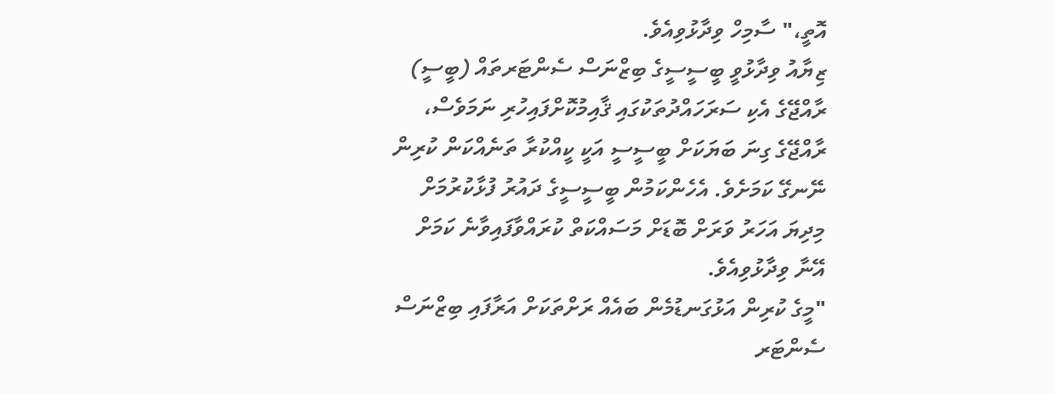އޮތީ،" ސާމިހް ވިދާޅުވިއެވެ.
ޒިޔާއު ވިދާޅުވީ ބީސީސީގެ ބިޒްނަސް ސެންޓަރތައް (ބީސީ) ރާއްޖޭގެ އެކި ސަރަހައްދުތަކުގައި ޤާއިމުކޮށްފައިހުރި ނަމަވެސް، ރާއްޖޭގެ ގިނަ ބަޔަކަށް ބީސީސީ އަކީ ކީއްކުރާ ތަނެއްކަން ކުރިން ނޭނގޭ ކަމަށެވެ. އެހެންކަމުން ބީސީސީގެ ދައުރު ފުޅާކުރުމަށް މިދިޔަ އަހަރު ވަރަށް ބޮޑަށް މަސައްކަތް ކުރައްވާފައިވާނެ ކަމަށް އޭނާ ވިދާޅުވިއެވެ.
"މީގެ ކުރިން އަޅުގަނޑުމެން ބައެއް ރަށްތަކަށް އަރާފައި ބިޒްނަސް ސެންޓަރ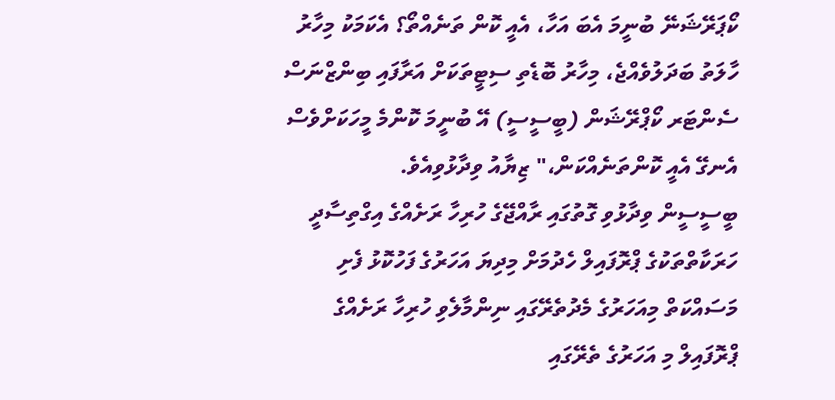ކޯޕަރޭޝަނޭ ބުނީމަ އެބަ އަހާ، އެއީ ކޮން ތަނެއްތޯ؟ އެކަމަކު މިހާރު ހާލަތު ބަދަލުވެއްޖެ، މިހާރު ބޮޑެތި ސިޓީތަކަށް އަރާފައި ބިންޒްނަސް ސެންޓަރ ކޯޕްރޭޝަން (ބީސީސީ) އޭ ބުނީމަ ކޮންމެ މީހަކަށްވެސް އެނގޭ އެއީ ކޮންތަނެއްކަން،" ޒިޔާއު ވިދާޅުވިއެވެ.
ބީސީސީން ވިދާޅުވި ގޮތުގައި ރާއްޖޭގެ ހުރިހާ ރަށެއްގެ އިގްތިސާދީ ހަރަކާތްތަކުގެ ޕްރޮފައިލް ހެދުމަށް މިދިޔަ އަހަރުގެ ފަހުކޮޅު ފެށި މަސައްކަތް މިއަހަރުގެ މެދުތެރޭގައި ނިންމާލެވި ހުރިހާ ރަށެއްގެ ޕްރޮފައިލް މި އަހަރުގެ ތެރޭގައި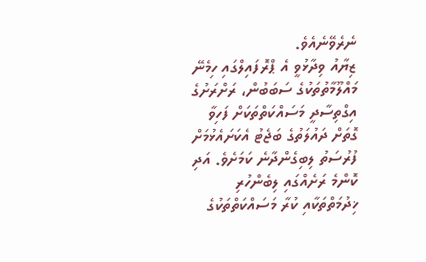ނެރެވޭނެއެވެ.
ޒިޔާއު ވިދާޅުވީ އެ ޕްރޮފައިލްގައި ހިމެނޭ މައްލޫމާތުތަކުގެ ސަބަބުން، ރަށްރަށުގެ އިގްތިސާދީ މަސައްކަތްތަކަށް ފަހިވާ ގޮތަށް ދައުލަތުގެ ބަޖެޓު އެކަށައެޅުމަށް ފުރުސަތު ލިބިގެންދާނެ ކަމަށެވެ. އަދި ކޮންމެ ރަށެއްގައި ލިބެންހުރި ޚިދުމަތްތަކާއި ކުރާ މަސައްކަތްތަކުގެ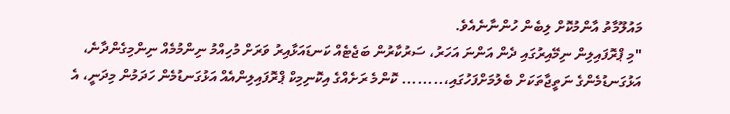މައުލޫމާތު އާންމުކޮށް ލިބެން ހުންނާނެއެވެ.
"މި ޕްރޮފައިލިން ނިމޭއިރުގައި ދެން އަންނަ އަހަރު، ސަރުކާރުން ބަޖެޓެއް ކަނޑައަޅާއިރު ވަރަށް މުހިއްމު ނިންމުމެއް ނިންމިގެންދާނެ، އަޅުގަނޑުމެންގެ ނަތީޖާތަކަށް ބެލުމަށްފަހުގައި،........ ކޮންމެ ރަށެއްގެ އިކޮނިމިކް ޕްރޮފައިލިންއެއް އަޅުގަނޑުމެން ހަދަމުން މިދަނީ، އެ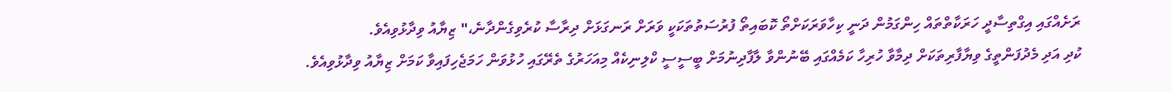ރަށެއްގައި އިގްތިސާދީ ހަރަކާތްތައް ހިންގަމުން ދަނީ ކިހާވަރަކަށްތޯ ކޮބައިތޯ ފުރުސަތުތަކަކީ ވަރަށް ރަނގަޅަށް ދިރާސާ ކުރެވިގެންދާނެ،" ޒިޔާއު ވިދާޅުވިއެވެ.
ކުދި އަދި މެދުފަންތީގެ ވިޔާފާރިތަކަށް ދިމާވާ ހުރިހާ ކަމެއްގައި ބޭނުންވާ ލާފާދިނުމަށް ބީސީސީ ކްލިނިކެއް މިއަހަރުގެ ތެރޭގައި ހުޅުވަން ހަމަޖެހިފައިވާ ކަމަށް ޒިޔާއު ވިދާޅުވިއެވެ.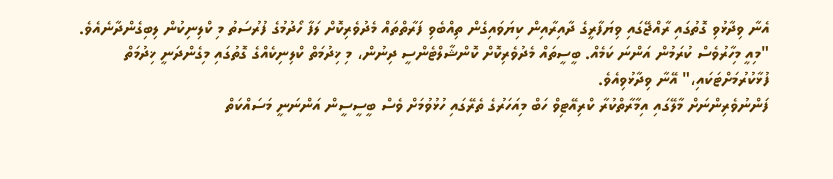އެނާ ވިދާޅުވި ގޮތުގައި ރާއްޖޭގައި ވިޔަފާރީގެ ދާއިރާއިން ކިޔަވައިގެން ތިއްބެވި ފަރާތްތައް މެދުވެރިކޮށް ލަފާ ހޯދުމުގެ ފުރުސަތު މި ކްލިނިކުން ލިބިގެންދާނެއެވެ.
"މިއީ މިހާރުވެސް ކުރަމުން އަންނަ ކަމެއް. ބީސީތައް މެދުވެރިކޮށް ކޮންޝާލްޓެންސީ ދިނުން، މި ޚިދުމަތް ކްލިނިކެއްގެ ގޮތުގައި މިގެންދަނީ ޚިދުމަތް ފުޅާކުރުމަށްޓަކައި،" އޭނާ ވިދާޅުވިއެވެ.
ފަންނުވެރިންނަށް މާލޭގައި އިމާރާތްކުރާ ކްރިއޭޓިވް ހަބް މިއަހަރުގެ ތެރޭގައި ހުޅުވުމަށް ވެސް ބީސީސީން އަންނަނީ މަސައްކަތް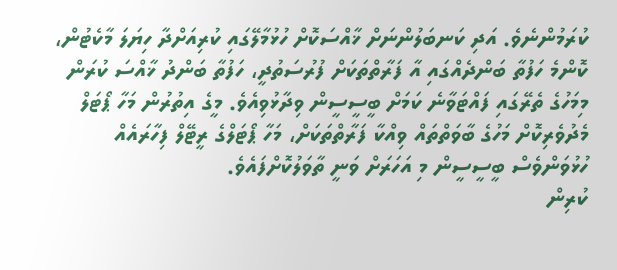ކުރަމުންނެވެ. އަދި ކަނބަލުންނަށް ޚާއްސަކޮށް ހުޅުމާލޭގައި ކުރިއަށްދާ ހިޔަލަ މާކެޓުން، ކޮންމެ ހަފުތާ ބަންދެއްގައި އާ ފަރާތްތަކަށް ފުރުސަތުދީ، ހަފުތާ ބަންދު ޚާއްސަ ކުރަން މިމަހުގެ ތެރޭގައި ފައްޓަވާނެ ކަމަށް ބީސީސީން ވިދާޅުވިއެވެ. މީގެ އިތުރުން މަހާ ޕޯޓަލް މެދުވެރިކޮށް މަހުގެ ބާވަތްތައް ވިއްކާ ފަރާތްތަކަށް، މަހާ ޕޯޓަލްގެ ރީޓޭލް ފިހާރައެއް ހުޅުވަންވެސް ބީސީސީން މި އަހަރަށް ވަނީ ތާވަލުކޮށްފައެވެ.
ކުރިން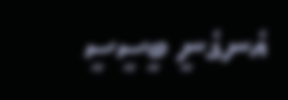އެނގެނީ ބީސީސީ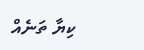ކިޔާ ތަނެއް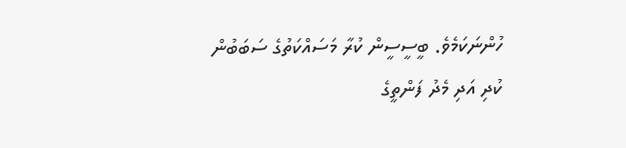ހުންނަކަމެވެ. ބީސީސީން ކުރާ މަސައްކަތުގެ ސަބަބުން ކުދި އަދި މެދު ފަންތީގެ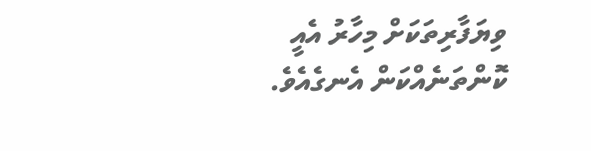ވިޔަފާރިތަކަށް މިހާރު އެއީ ކޮންތަނެއްކަން އެނގެއެވެ.